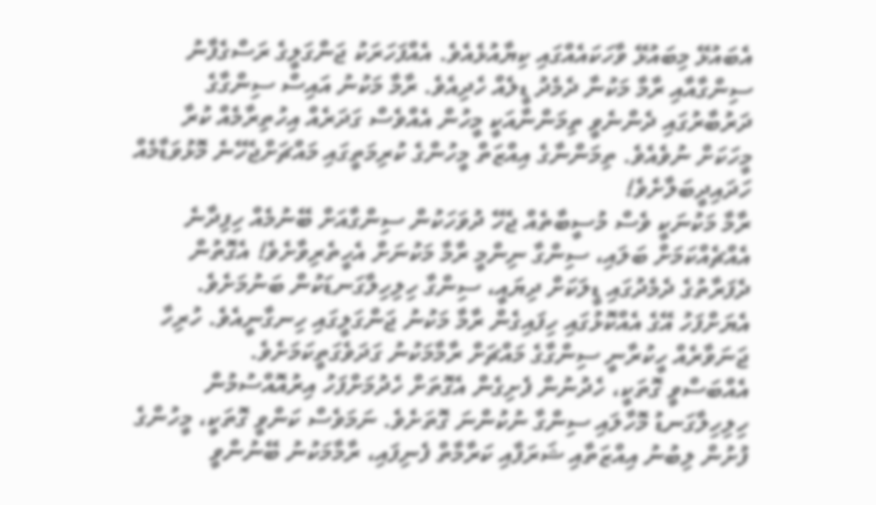އެބައުޅޭ މިބައުޅޭ ވާހަކައެއްގައި ކިޔާއުޅެއެވެ. އެއްފަހަރަކު ޖަންގަލީގެ ރަސްގެފާނު ސިންގާއާއި ރާމާ މަކުނާ ދެމެދު ޑީލެއް ހެދިއެވެ. ރާމާ މަކުނު އައިސް ސިންގާގެ ދަރުބާރުގައި ދެންނެވީ ތިމަންނާއަކީ މީހުން އެއްވެސް ގަދަރެއް އިހުތިރާމެއް ކުރާ މީހަކަށް ނުވެއެވެ. ތިމަންނާގެ އިއްޒަތް މީހުންގެ ކުރިމަތީގައި މައްޗަށްޖެހޭނެ މޮޅުވަޑާމެއް ހަދައިދީބަލާށެވެ!
ރާމާ މަކުނަކީ ވެސް މުސީބާތެއް ޖެހޭ ދުވަހަކުން ސިންގާއަށް ބޭނުމެއް ހިފިދާނެ އެއްޗެއްކަމަށް ބަލައި، ސިންގާ ނިންމީ ރާމާ މަކުނަށް އެހީތެރިވާށެވެ! އެގޮތުން ދެފަރާތުގެ ދެމެދުގައި ޑީލަކަށް ދިޔައީ، ސިންގާ ހިލިހިލާގަނޑަކުން ބަނުމަށެވެ. އެޔަށްފަހު އޭގެ އެއްކޮޅުގައި ހިފައިގެން ރާމާ މަކުނު ޖަންގަލީގައި ހިނގާނީއެވެ. ހުރިހާ ޖަނަވާރެއް ހީކުރާނީ ސިންގާގެ މައްޗަށް ރާމާމަކުނު ގަދަވެގަތީކަމަށެވެ.
އެއްބަސްވީ ގޮތަކީ، ހެދުނުން ފެށިގެން އެގޮތަށް ހެދުމަށްފަހު އިރުއޮއްސުމުން ހިލިހިލާގަނޑު މޮހާލައި ސިންގާ ނުކުންނަ ގޮތަށެވެ. ނަމަވެސް ކަންވީ ގޮތަކީ، މީހުންގެ ފުށުން ލިބުނު އިއްޒަތާއި ޝަރަފާއި ކަރާމާތް ފެނިފައި، ރާމާމަކުނު ބޭނުންވީ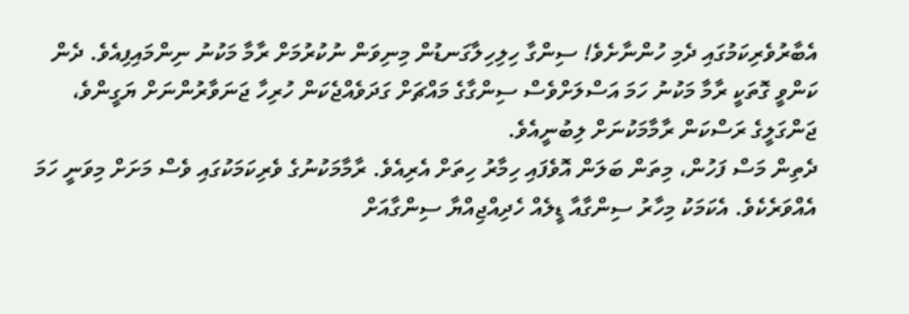އެބާރުވެރިކަމުގައި ދެމި ހުންނާށެވެ! ސިންގާ ހިލިހިލާގަނޑުން މިނިވަން ނުކުރުމަށް ރާމާ މަކުނު ނިންމައިފިއެވެ. ދެން ކަންވީ ގޮތަކީ ރާމާ މަކުނު ހަމަ އަސްލަށްވެސް ސިންގާގެ މައްޗަށް ގަދަވެއްޖެކަން ހުރިހާ ޖަނަވާރުންނަށް ޔަގީންވެ، ޖަންގަލީގެ ރަސްކަން ރާމާމަކުނަށް ލިބުނީއެވެ.
ދެތިން މަސް ފަހުން، މިތަން ބަލަން އޮވެފައި ހިމާރު ހިތަށް އެރިއެވެ. ރާމާމަކުނުގެ ވެރިކަމަކުގައި ވެސް މަށަށް މިވަނީ ހަމަ އެއްވަރެކެވެ. އެކަމަކު މިހާރު ސިންގާއާ ޑީލެއް ހެދިއްޖިއްޔާ ސިންގާއަށް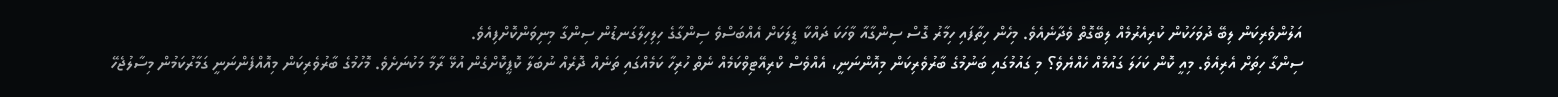އަލުންވެރިކަން ލިބޭ ދުވަހަކުން ކުރިއެރުމެއް ލިބޭގޮތް ވެދާނެއެވެ. މިހެން ހިތާފައި ހިމާރު ގޮސް ސިންގާއާ ވާހަކަ ދައްކާ ޑީލަކަށް އެއްބަސްވެ ސިންގާގެ ހިލިހިލާގަނޑުން ސިންގާ މިނިވަންކޮށްފިއެވެ.
ސިންގާ ހިތަށް އެރިއެވެ. މިއީ ކޮން ކަހަލަ ގައުމެއް ހެއްޔެވެ؟ މި ގައުމުގައި ބަނުމުގެ ބާރުވެރިކަން މިއޮންނަނީ، އެއްވެސް ކްރިއޭޓިވްކަމެއް ނެތް ހުރިހާ ކަމެއްގައި ތަނެއް ދޮރެއް ނުބަލާ ކޮޕީކޮށްގެން އުޅޭ ރާމާ މަކުނަށެވެ. މޮހުމުގެ ބާރުވެރިކަން މިއޮއްފެންނަނީ ގަމާރުކަމުން މިސާލުޖެހޭ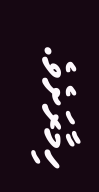ހިމާރަށެވެ.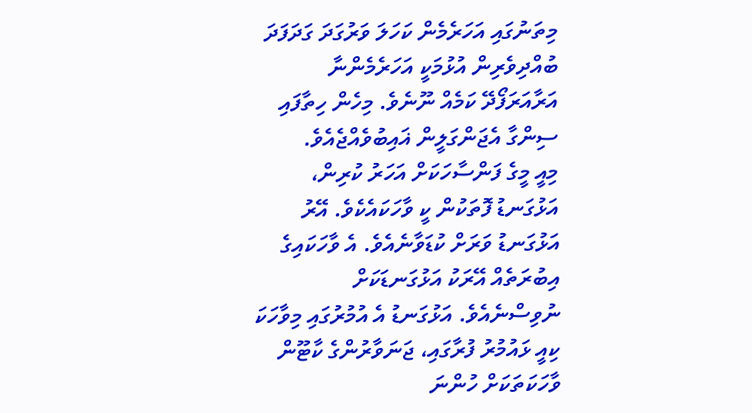މިތަނުގައި އަހަރެމެން ކަހަލަ ވަރުގަދަ ގަދަފަދަ ބުއްދިވެރިން އުޅުމަކީ އަހަރެމެންނާ އަރާއަރަފޯދޭ ކަމެއް ނޫނެވެ. މިހެން ހިތާފައި ސިންގާ އެޖަންގަލީން ޣައިބުވެއްޖެއެވެ.
މިއީ މީގެ ފަންސާހަކަށް އަހަރު ކުރިން، އަޅުގަނޑު ފޮތަކުން ކީ ވާހަކައެކެވެ. އޭރު އަޅުގަނޑު ވަރަށް ކުޑަވާނެއެވެ. އެ ވާހަކައިގެ އިބުރަތެއް އޭރަކު އަޅުގަނޑަކަށް ނުވިސްނެއެވެ. އަޅުގަނޑު އެ އުމުރުގައި މިވާހަކަ ކިއީ ޅައުމުރު ފުރާގައި، ޖަނަވާރުންގެ ކާޓޫން ވާހަކަތަކަށް ހުންނަ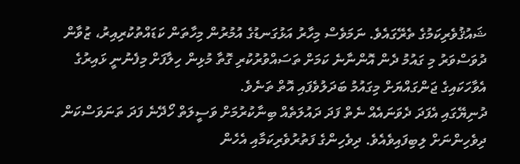ޝައުޤުވެރިކަމުގެ ތެރޭގައެވެ. ނަމަވެސް މިހާރު އަޅުގަނޑުގެ އުމުރުން މިހާތަން ކަޑައްތުކުރިއިރު، ޒުވާން ދުވަސްވަރު މި ގައުމު ދެން އޮންނާނެ ކަމަށް ތަސައްވުރުކުރި ގޮތާ މުޅިން ހިލާފަށް މިފެނުނީ ޅައިރުގެ އެވާހަކައިގެ ޖަންގައްޔަށް މިގައުމު ބަދަލުވެފައި އޮތް ތަނެވެ.
ދުނިޔޭގައި އެފަދަ ދެވަނައެއް ނެތް ފަދަ ދައުލަތެއް ބިނާކުރުމަށް ވަސީލަތް ހޯދޭނެ ފަދަ ތަނަވަސްކަން ދިވެހިންނަށް ލިބިފައިވެއެވެ. ދިވެހިންގެ ފަތުރުވެރިކަމާއި އެހެން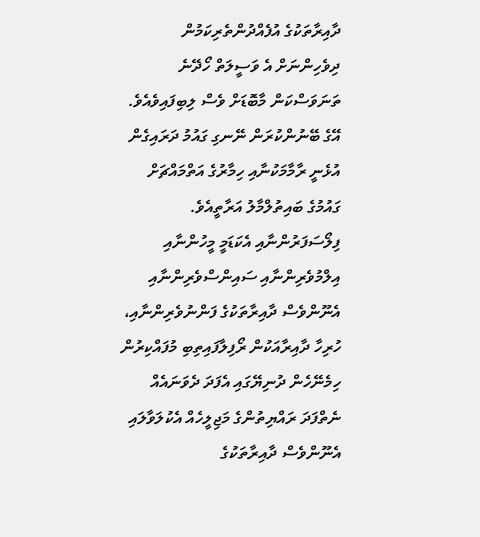ދާއިރާތަކުގެ އުފެއްދުންތެރިކަމުން ދިވެހިންނަށް އެ ވަސީލަތް ހޯދޭނެ ތަނަވަސްކަން މާބޮޑަށް ވެސް ލިބިފައިވެއެވެ. އޭގެ ބޭނުންކުރަން ނޭނގި ގައުމު ދަރައިގެން އުޅެނީ ރާމާމަކުނާއި ހިމާރުގެ އަތްމައްޗަށް ގައުމުގެ ބައިތުލްމާލު އަރާތީއެވެ.
ފިލޯސަފަރުންނާއި އެކަޑަމީ މީހުންނާއި އިލްމުވެރިންނާއި ސައިންސްވެރިންނާއި އެނޫންވެސް ދާއިރާތަކުގެ ފަންނުވެރިންނާއި، ހުރިހާ ދާއިރާއަކުން ރޯފިލާފައިތިބި މުފައްކިރުން ހިމެނޭހެން ދުނިޔޭގައި އެފަދަ ދެވަނައެއް ނެތްފަދަ ރައްޔިތުންގެ މަޖިލީހެއް އެކުލަވާލައި އެނޫންވެސް ދާއިރާތަކުގެ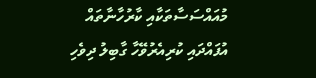މުއައްސަސާތަކާއި ކާރުހާނާތައް އުފައްދައި ކުރިއެރުވޭހާ ގާބިލު ދިވެހި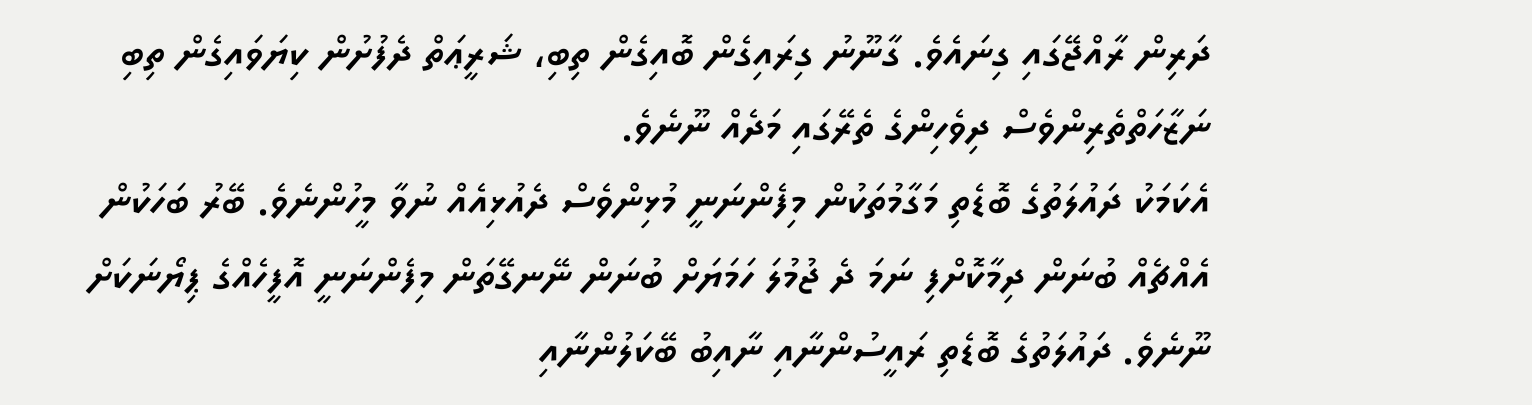ދަރިން ރާއްޖޭގައި ގިނައެވެ. ގާނޫނު ގިރައިގެން ބޮއިގެން ތިބި، ޝަރީޢަތް ދެފުށުން ކިޔަވައިގެން ތިބި ނަޒާހަތްތެރިންވެސް ދިވެހިންގެ ތެރޭގައި މަދެއް ނޫނެވެ.
އެކަމަކު ދައުލަތުގެ ބޮޑެތި މަގާމުތަކުން މިފެންނަނީ މުޅިންވެސް ދެއުޅިއެއް ނުވާ މީހުންނެވެ. ބޭރު ބަހަކުން އެއްޗެއް ބުނަން ދިމާކޮށްފި ނަމަ ދެ ޖުމުލަ ހަމަޔަށް ބުނަން ނޭނގޭތަން މިފެންނަނީ އޮފީހެއްގެ ޕިޔޯނަކަށް ނޫނެވެ. ދައުލަތުގެ ބޮޑެތި ރައީސުންނާއި ނާއިބު ބޭކަލުންނާއި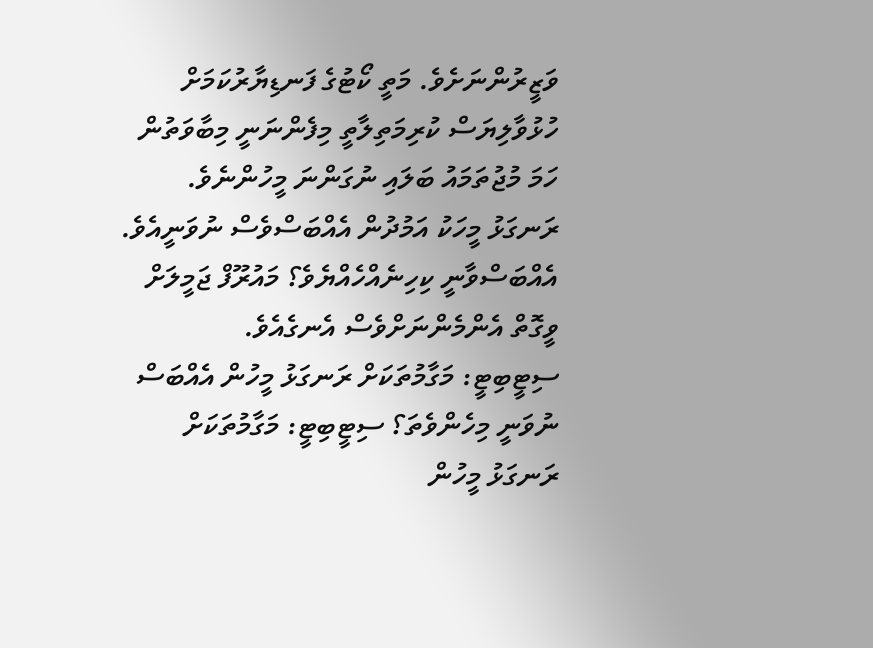ވަޒީރުންނަށެވެ. މަތީ ކޯޓުގެ ފަނޑިޔާރުކަމަށް ހުޅުވާލިޔަސް ކުރިމަތިލާތީ މިފެންނަނީ މިބާވަތުން ހަމަ މުޖުތަމައު ބަލައި ނުގަންނަ މީހުންނެވެ.
ރަނގަޅު މީހަކު އަމުދުން އެއްބަސްވެސް ނުވަނީއެވެ. އެއްބަސްވާނީ ކިހިނެއްހެއްޔެވެ؟ މައުރޫފް ޖަމީލަށް ވީގޮތް އެންމެންނަށްވެސް އެނގެއެވެ.
ސިޓީބިޓީ: މަގާމުތަކަށް ރަނގަޅު މީހުން އެއްބަސް ނުވަނީ މިހެންވެތަ؟ ސިޓީބިޓީ: މަގާމުތަކަށް ރަނގަޅު މީހުން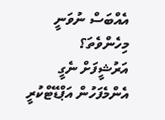އެއްބަސް ނުވަނީ މިހެންވެތަ؟
އަރުޝީފަށް ނެގީ
އެންމެފަހުން އަޕްޑޭޓްކުރީ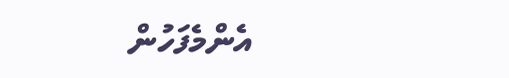އެންމެފަހުން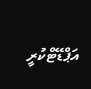އަޕްޑޭޓްކުރީ